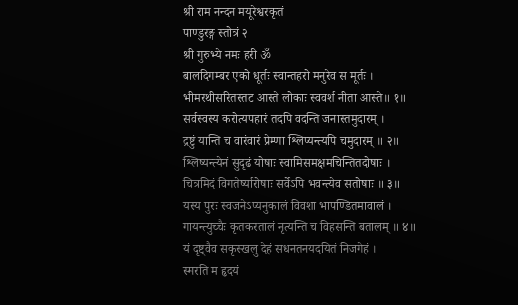श्री राम नन्दन मयूरेश्वरकृतं
पाण्डुरङ्ग स्तोत्रं २
श्री गुरुभ्ये नमः हरी ॐ
बालदिगम्बर एको धूर्तः स्वान्तहरो मनुरेव स मूर्तः ।
भीमरथीसरितस्तट आस्ते लोकाः स्ववर्श नीता आस्ते॥ १॥
सर्वस्वस्य करोत्यपहारं तदपि वदन्ति जनास्तमुदारम् ।
द्रष्टुं यान्ति च वारंवारं प्रेम्णा श्लिप्यन्त्यपि चमुदारम् ॥ २॥
श्लिष्यन्त्येनं सुदृढं योषाः स्वामिसमक्षमचिन्तितदोषाः ।
चित्रमिदं विगतेर्ष्यारोषाः सर्वेऽपि भवन्त्येव सतोषाः ॥ ३॥
यस्य पुरः स्वजनेऽप्यनुकालं विवशा भापण्डितमावालं ।
गायन्त्युच्चैः कृतकरतालं नृत्यन्ति च विहसन्ति बतालम् ॥ ४॥
यं दृष्ट्वैव सकृस्खलु देहं सधनतनयदयितं निजगेहं ।
स्मरति म हृदयं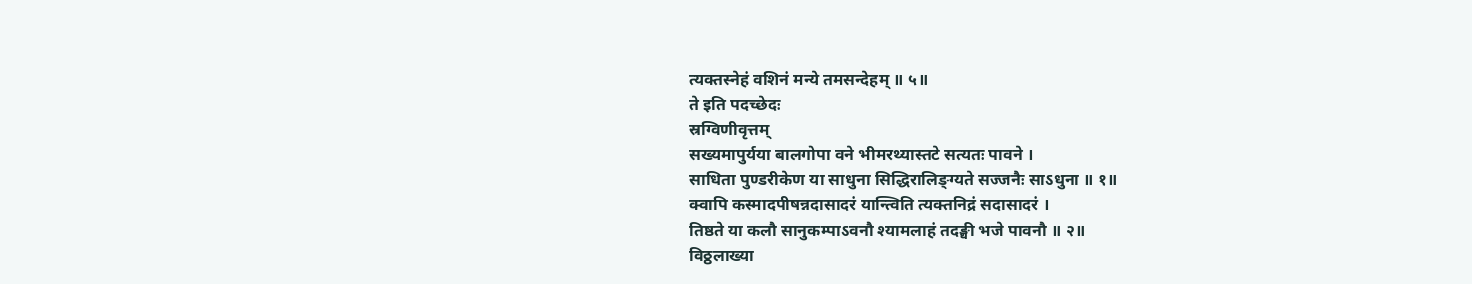त्यक्तस्नेहं वशिनं मन्ये तमसन्देहम् ॥ ५॥
ते इति पदच्छेदः
स्रग्विणीवृत्तम्
सख्यमापुर्यया बालगोपा वने भीमरथ्यास्तटे सत्यतः पावने ।
साधिता पुण्डरीकेण या साधुना सिद्धिरालिङ्ग्यते सज्जनैः साऽधुना ॥ १॥
क्वापि कस्मादपीषन्नदासादरं यान्त्विति त्यक्तनिद्रं सदासादरं ।
तिष्ठते या कलौ सानुकम्पाऽवनौ श्यामलाहं तदङ्घी भजे पावनौ ॥ २॥
विठ्ठलाख्या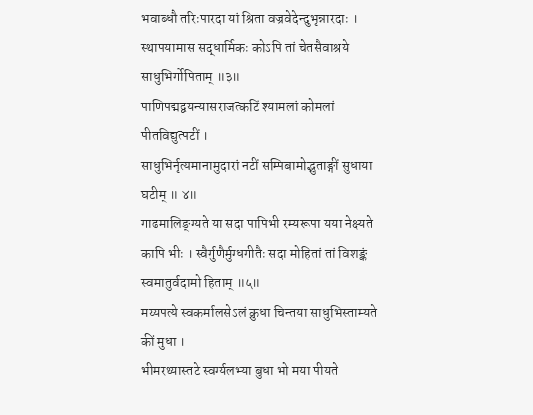भवाब्धौ तरिःपारदा यां श्रिता वज्रवेदेन्दुभृन्नारदाः ।
स्थापयामास सद्धार्मिकः कोऽपि तां चेतसैवाश्रये साधुभिर्गोपिताम् ॥३॥
पाणिपद्मद्वयन्यासराजत्कटिं श्यामलां कोमलां पीतविद्युत्पटीं ।
साधुभिर्नृत्यमानामुदारां नटीं सम्पिबामोद्भुताङ्गीं सुधाया घटीम् ॥ ४॥
गाढमालिङ्ग्यते या सदा पापिभी रम्यरूपा यया नेक्ष्यते कापि भीः । स्वैर्गुणैर्मुग्धगीतैः सदा मोहितां तां विशङ्कं स्वमातुर्वदामो हिताम् ॥५॥
मय्यपत्ये स्वकर्मालसेऽलं क्रुधा चिन्तया साधुभिस्ताम्यते कीं मुधा ।
भीमरथ्यास्तटे स्वर्ग्यलभ्या बुधा भो मया पीयते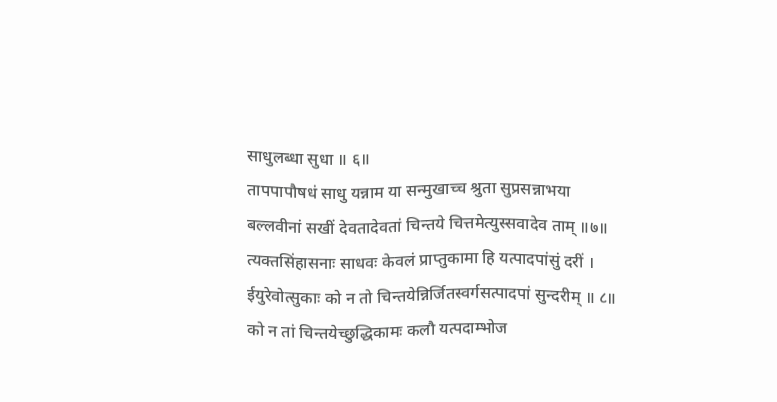साधुलब्धा सुधा ॥ ६॥
तापपापौषधं साधु यन्नाम या सन्मुखाच्च श्रुता सुप्रसन्नाभया
बल्लवीनां सखीं देवतादेवतां चिन्तये चित्तमेत्युस्सवादेव ताम् ॥७॥
त्यक्तसिंहासनाः साधवः केवलं प्राप्तुकामा हि यत्पादपांसुं दरीं ।
ईयुरेवोत्सुकाः को न तो चिन्तयेन्निर्जितस्वर्गसत्पादपां सुन्दरीम् ॥ ८॥
को न तां चिन्तयेच्छुद्धिकामः कलौ यत्पदाम्भोज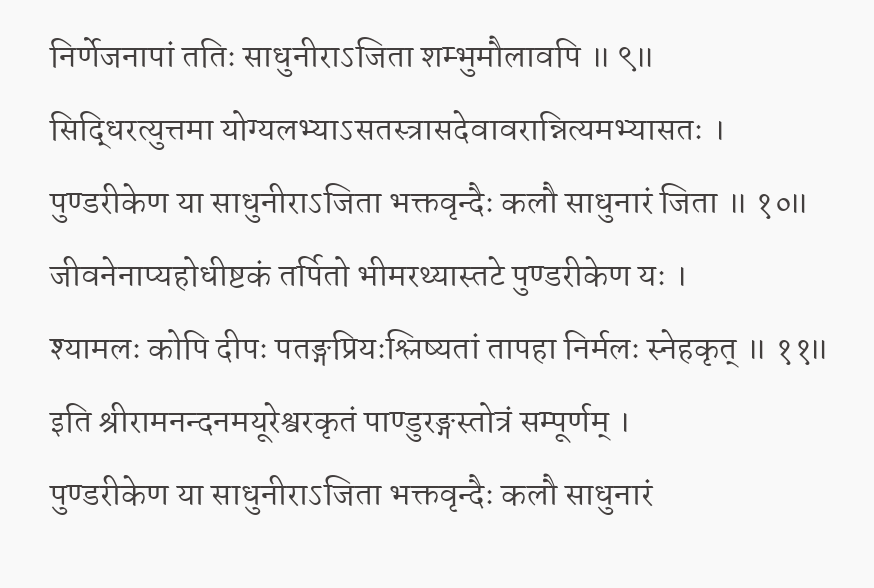निर्णेजनापां ततिः साधुनीराऽजिता शम्भुमौलावपि ॥ ९॥
सिद्धिरत्युत्तमा योग्यलभ्याऽसतस्त्रासदेवावरान्नित्यमभ्यासतः ।
पुण्डरीकेण या साधुनीराऽजिता भक्तवृन्दैः कलौ साधुनारं जिता ॥ १०॥
जीवनेनाप्यहोधीष्टकं तर्पितो भीमरथ्यास्तटे पुण्डरीकेण यः ।
श्यामलः कोपि दीपः पतङ्गप्रियःश्लिष्यतां तापहा निर्मलः स्नेहकृत् ॥ ११॥
इति श्रीरामनन्दनमयूरेश्वरकृतं पाण्डुरङ्गस्तोत्रं सम्पूर्णम् ।
पुण्डरीकेण या साधुनीराऽजिता भक्तवृन्दैः कलौ साधुनारं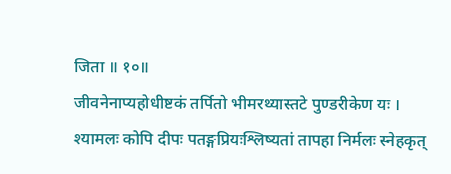जिता ॥ १०॥
जीवनेनाप्यहोधीष्टकं तर्पितो भीमरथ्यास्तटे पुण्डरीकेण यः ।
श्यामलः कोपि दीपः पतङ्गप्रियःश्लिष्यतां तापहा निर्मलः स्नेहकृत्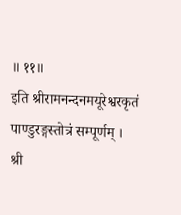॥ ११॥
इति श्रीरामनन्दनमयूरेश्वरकृतं पाण्डुरङ्गस्तोत्रं सम्पूर्णम् ।
श्री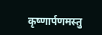कृष्णार्पणमस्तु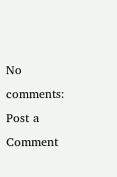No comments:
Post a Comment